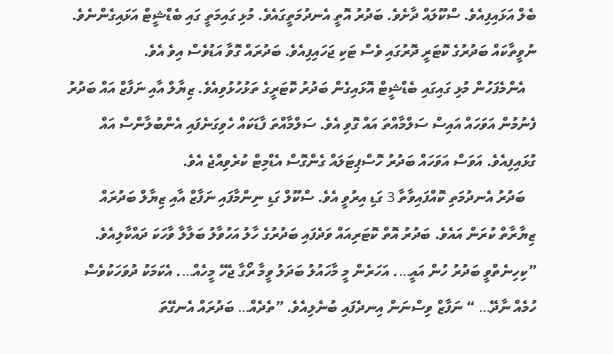ބެލް އަޅައިފިއެވެ. ސްކޫލައް ދާށެވެ. ބަދުރު އޮތީ އެނދުމަތީގައެވެ. މުޅި ގައިމަތީ ގައި ބެޑްޝީޓް އަޅައިގެންނެވެ. ނުވީތާކައް ބަދުރުގެ ކޮޓަރީ ދޮރުގައި ވެސް ޓަކި ޖަހައިފިއެވެ. ބަދުރައް ގޮވާ އަޑުވެސް އިވެ އެވެ.
   އެންމެފަހުން މުޅި ގައިގައި ބެޑްޝީޓް އޮޅައިގެން ބަދުރު ކޮޓަރީގެ ތަޅުހުޅުވިއެވެ. ޒިޔާލް އާއި ނަފާޒް އައް ބަދުރު ފެނުމުން އަވަހައް އައިސް ސަލްމާއްތަ އައް ގޮވި އެވެ. ސަލްމާއްތަ ފާޑަކައް ހެވިގަނެފައި އެންބުލާންސް އައް ގުޅައިފިއެވެ. އަވަސް އަވަހައް ބަދުރު ހޮސްޕިޓަލައް ގެންގޮސް އެޑްމިޓް ކުރެވިއްޖެ އެވެ.
   ބަދުރު އެނދުމަތި ކޮއްފައިވާތާ 3 ގަޑި އިރުވީ އެވެ. ސްކޫލް ގަޑި ނިންމާފައި ނަފާޒް އާއި ޒިޔާލް ބަދުރައް ޒިޔާރާތް ކުރަން އައެވެ. ބަދުރު އޮތް ކޮޓަރިއައް ވަދެފައި ބަދުރުގެ ހާލު އަހުވާލު ބަލާލާ ވާހަކަ ދައްކާލިއެވެ. ”ކިހިނެތްވީ ބަދުރު ހުން އައީ…. އަހަރެން މީ މާހައުލު ބަދަލު ވީމާ ރޯގާ ޖެހޭ މީހެއް…. އެކަމަކު ދުވަހަކުވެސް ހުމެއް ނާދޭ… “ ނަފާޒް ވިސްނަން އިނދެފައި ބުނެލިއެވެ. ”ތެދެއް… ބަދުރައް އެނގޭތަ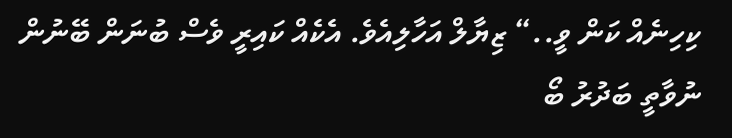ކިހިނެއް ކަން ވީ..“ ޒިޔާލް އަހާލިއެވެ. އެކެއް ކައިރީ ވެސް ބުނަން ބޭނުން ނުވާތީ ބަދުރު ބޯ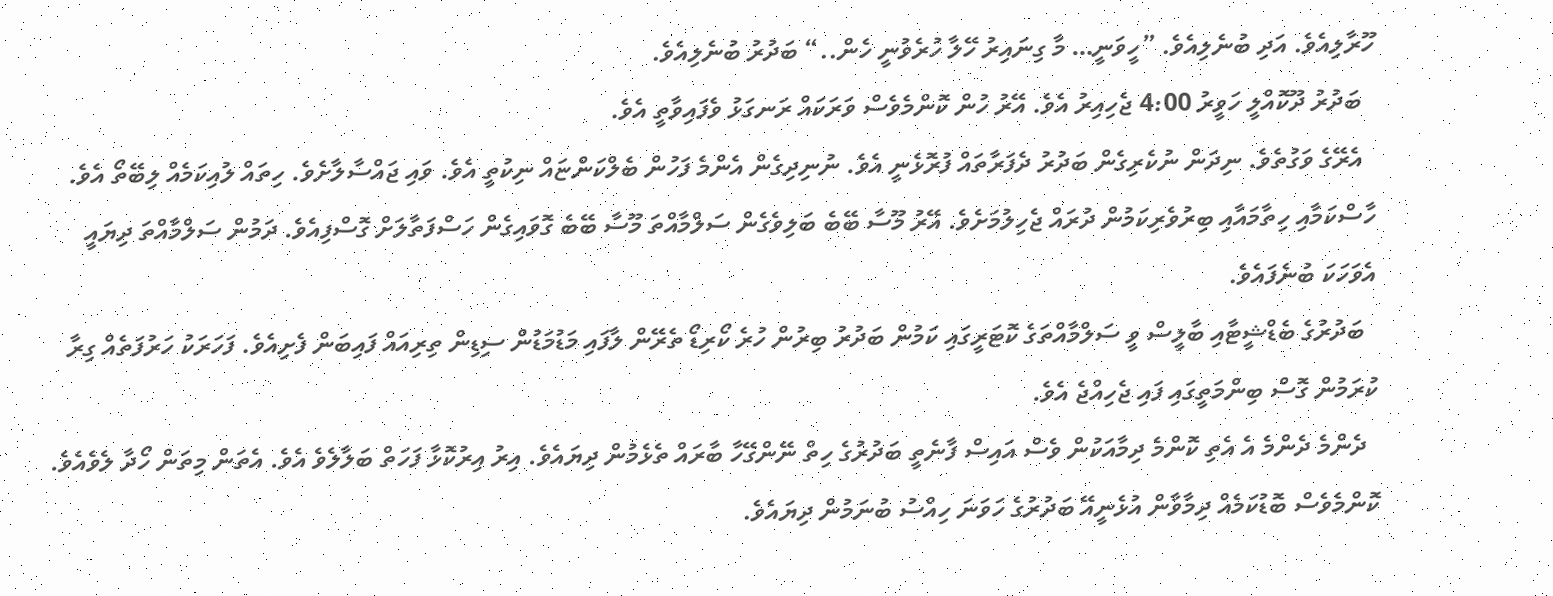ހޫރާލިއެވެ. އަދި ބުނެލިއެވެ. ”ހީވަނީ… މާ ގިނައިރު ހޭލާ ހުރެވުނީ ހެން..“ ބަދުރު ބުނެލިއެވެ.
  ބަދުރު ދޫކޮއްލީ ހަވީރު 4:00 ޖެހިއިރު އެވެ. އޭރު ހުން ކޮންމެވެސް ވަރަކައް ރަނގަޅު ވެފައިވާތީ އެވެ.
  އެރޭގެ ވަގުތެވެ. ނިދަން ނުކެރިގެން ބަދުރު ދެފަރާތައް ފުރޮޅެނީ އެވެ. ނުނިދިގެން އެންމެ ފަހުން ބެލްކަންޏައް ނިކުތީ އެވެ. ވައި ޖައްސާލާށެވެ. ހިތައް ލުއިކަމެއް ލިބޭތޯ އެވެ. ހާސްކަމާއި ހިތާމައާއި ބިރުވެރިކަމުން ދުރައް ޖެހިލުމަށެވެ. އޭރު މޫސާ ބޭބެ ބަލިވެގެން ސަލްމާއްތަ މޫސާ ބޭބެ ގޮވައިގެން ހަސްފަތާލަށް ގޮސްފިއެވެ. ދަމުން ސަލްމާއްތަ ދިޔައީ އެވަހަކަ ބުނެފައެވެ.
  ބަދުރުގެ ބެޑްޝީޓާއި ބާލީސް ވީ ސަލްމާއްތަގެ ކޮޓަރީގައި ކަމުން ބަދުރު ބިރުން ހުރެ ކޯރިޑޯ ތެރޭން ލާފައި މަޑުމަޑުން ސިޑިން ތިރިއައް ފައިބަން ފެށިއެވެ. ފަހަރަކު ހަރުފަތެއް ގިރާ ކުރަމުން ގޮސް ބިންމަތީގައި ފައި ޖެހިއްޖެ އެވެ.
  ދެންމެ ދެންމެ އެ އެތި ކޮންމެ ދިމާއަކުން ވެސް އައިސް ފާނެތީ ބަދުރުގެ ހިތް ނޭންގޭހާ ބާރައް ތެޅެމުން ދިޔައެވެ. އިރު އިރުކޮޅާ ފަހަތް ބަލާލެވެ އެވެ. އެތަން މިތަން ހޯދާ ލެވެއެވެ. ކޮންމެވެސް ބޮޑުކަމެއް ދިމާވާން އުޅެނީއޭ ބަދުރުގެ ހަވަނަ ހިއްސު ބުނަމުން ދިޔައެވެ.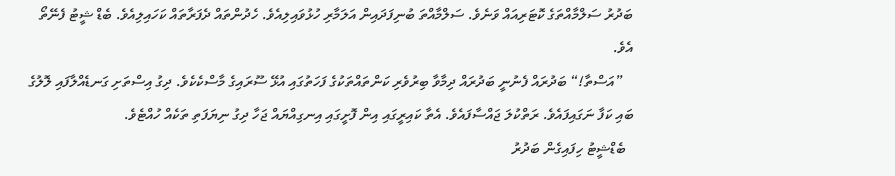ބަދުރު ސަލްމާއްތަގެ ކޮޓަރިއައް ވަނެވެ. ސަލްމާއްތަ ބުނިފަދައިން އަލަމާރި ހުޅުވައިލިއެވެ. ހެދުންތައް ދެފަރާތައް ކަހައިލިއެވެ. ބެޑް ޝީޓު ފެނޭތޯ އެވެ.
   ”އަސްތާ!“ ބަދުރައް ފެނުނީ ބަދުރައް ދިމާވާ ބިރުވެރި ކަންތައްތަކުގެ ފަހަތުގައި އުޅޭ ސޫރައިގެ މާސްކެކެވެ. ދިގު އިސްތަށި ގަނޑެއްލާފައި ލޮލުގެ ބައި ކަފާ ނަގައިފައެވެ. ރަތްކުލަ ޖައްސާފައެވެ. އެތާ ކައިރީގައި އިން ފޮށީގައި އިނގިއްޔައް ޖަހާ ދިގު ނިޔަފަތި ތަކެއް ހުއްޓެވެ.
  ބެޑްޝީޓު ހިފައިގެން ބަދުރު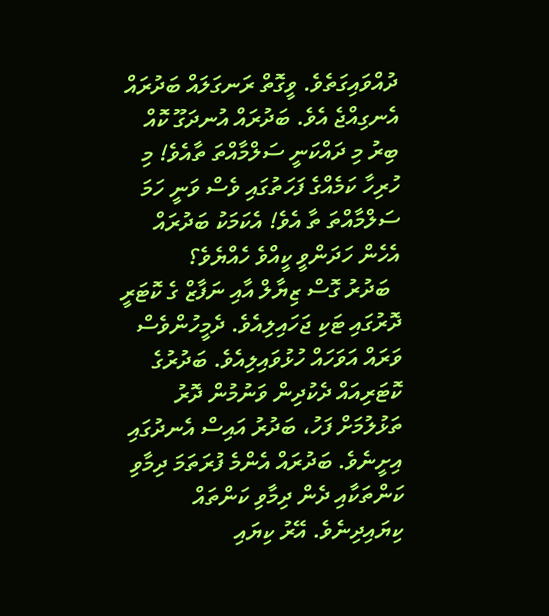ދުއްވައިގަތެވެ. ވީގޮތް ރަނގަލައް ބަދުރައް އެނގިއްޖެ އެވެ. ބަދުރައް އުނދަގޫ ކޮއް ބިރު މި ދައްކަނީ ސަލްމާއްތަ ތާއެވެ! މި ހުރިހާ ކަމެއްގެ ފަހަތުގައި ވެސް ވަނީ ހަމަ ސަލްމާއްތަ ތާ އެވެ! އެކަމަކު ބަދުރައް އެހެން ހަދަންވީ ކީއްވެ ހެއްޔެވެ؟
  ބަދުރު ގޮސް ޒިޔާލް އާއި ނަފާޒް ގެ ކޮޓަރީ ދޮރުގައި ޓަކި ޖަހައިލިއެވެ. ދެމީހުންވެސް ވަރައް އަވަހައް ހުޅުވައިލިއެވެ. ބަދުރުގެ ކޮޓަރިއައް ދެކުދިން ވަނުމުން ދޮރު ތަޅުލުމަށް ފަހު، ބަދުރު އައިސް އެނދުގައި އިށީނެވެ. ބަދުރައް އެންމެ ފުރަތަމަ ދިމާވި ކަންތަކާއި ދެން ދިމާވި ކަންތައް ކިޔައިދިނެވެ. އޭރު ކިޔައި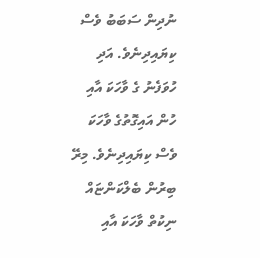ނުދިން ސަބަބު ވެސް ކިޔައިދިނެވެ. އަދި ހުވަފެނު ގެ ވާހަކަ އާއި  ހުން އައިގޮތުގެ ވާހަކަ ވެސް ކިޔައިދިނެވެ. މިރޭ ބިރުން ބެލްކަންޏައް ނިކުތް ވާހަކަ އާއި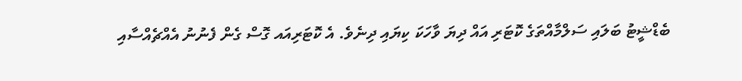ބެޑްޝީޓު ބަލައި ސަލްމާއްތަގެ ކޮޓަރި އައް ދިޔަ ވާހަކަ ކިޔައި ދިނެވެ. އެ ކޮޓަރިއައ ގޮސް ގެން ފެނުނު އެއްޗެއްސާއި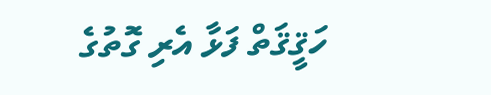ހަޤީޤަތް ފަޅާ އެރި ގޮތުގެ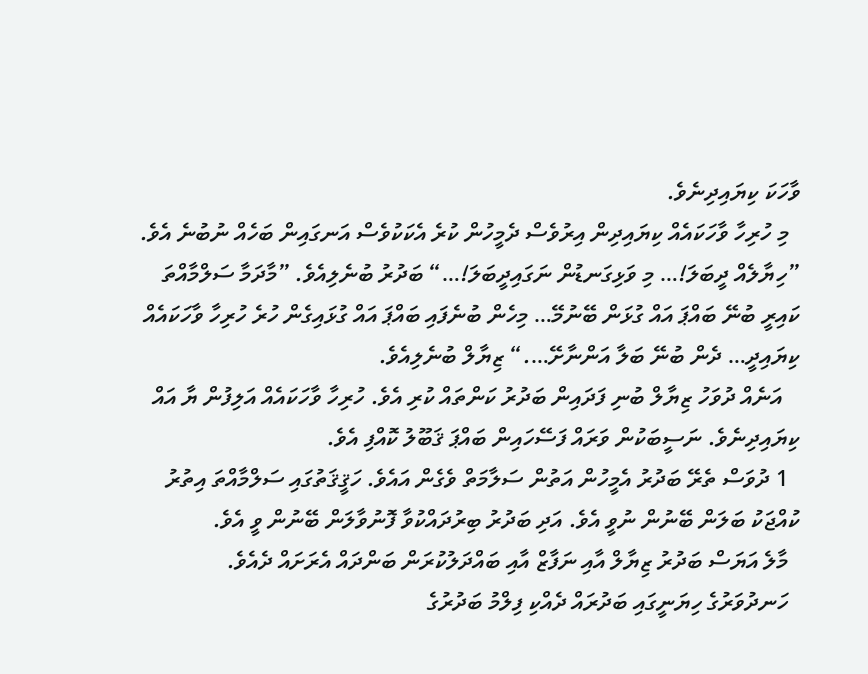ވާހަކަ ކިޔައިދިނެވެ.
  މި ހުރިހާ ވާހަކައެއް ކިޔައިދިން އިރުވެސް ދެމީހުން ކުރެ އެކަކުވެސް އަނގައިން ބަހެއް ނުބުނެ އެވެ. ”ހިޔާލެއް ދީބަލަ!… މި ވަޅިގަނޑުން ނަގައިދީބަލަ!…“ ބަދުރު ބުނެލިއެވެ. ”މާދަމާ ސަލްމާއްތަ ކައިރީ ބުނޭ ބައްޕަ އައް ގުޅަން ބޭނުމޭ… މިހެން ބުނެފައި ބައްޕަ އައް ގުޅައިގެން ހުރެ ހުރިހާ ވާހަކައެއް ކިޔައިދީ… ދެން ބުނޭ ބަލާ އަންނާށޭ….“ ޒިޔާލް ބުނެލިއެވެ.
   އަނެއް ދުވަހު ޒިޔާލް ބުނި ފަދައިން ބަދުރު ކަންތައް ކުރި އެވެ. ހުރިހާ ވާހަކައެއް އަލިފުން ޔާ އައް ކިޔައިދިނެވެ. ނަސީބަކުން ވަރައް ފަސޭހައިން ބައްޕަ ޤަބޫލު ކޮއްފި އެވެ.
  1 ދުވަސް ތެރޭ ބަދުރު އެމީހުން އަތުން ސަލާމަތް ވެގެން އައެވެ. ހަޤީޤަތުގައި ސަލްމާއްތަ އިތުރު ކުއްޖަކު ބަލަން ބޭނުން ނުވީ އެވެ. އަދި ބަދުރު ބިރުދައްކުވާ ފޮނުވާލަން ބޭނުން ވީ އެވެ.
  މާލެ އަޔަސް ބަދުރު ޒިޔާލް އާއި ނަފާޒް އާއި ބައްދަލުކުރަން ބަންދައް އެރަށައް ދެއެވެ.
  ހަނދުވަރުގެ ހިޔަނީގައި ބަދުރައް ދެއްކި ފިލްމު ބަދުރުގެ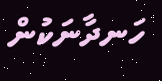ހަނދާނަކުން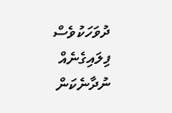ދުވަހަކުވެސް ފިލައިގެނެއް ނުދާނެކަން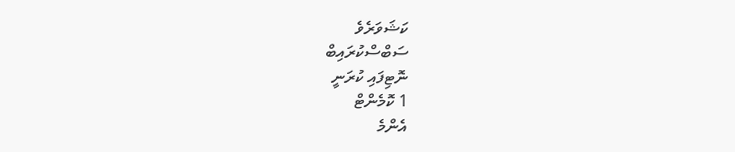ކަޝަވަރެވެ
ސަބްސްކުރައިބް
ނޮޓިފައި ކުރަނީ
1 ކޮމެންޓް
އެންމެ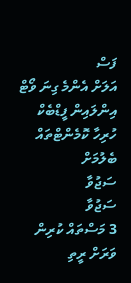ފަސް
އަލަށް އެންމެ ގިނަ ވޯޓް
އިންލައިން ފީޑްބެކް
ހުރިހާ ކޮމެންޓްތައް ބެލުމަށް
ސަޖުވާ
ސަޖުވާ
3 މަސްތައް ކުރިން
ވަރަށް ރީތި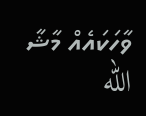ވާހަކައެއް މާޝާ الله